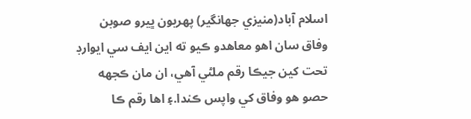اسلام آباد(منيزي جهانگير) پهريون ڀيرو صوبن وفاق سان اهو معاهدو ڪيو ته اين ايف سي ايوارڊ تحت کين جيڪا رقم ملڻي آهي، ان مان ڪجهه حصو هو وفاق کي واپس ڪندا.۽ اها رقم ڪا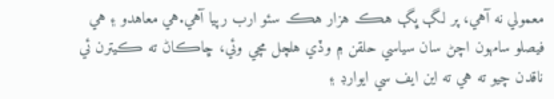معمولي نه آهي، پر لڳ ڀڳ هڪ هزار هڪ سئو ارب رپيا آهي.هي معاهدو ۽ هي فيصلو سامهون اچڻ سان سياسي حلقن ۾ وڏي هلچل مچي وئي، ڇاڪاڻ ته ڪيترن ئي ناقدن چيو ته هي ته اين ايف سي ايوارڊ ۽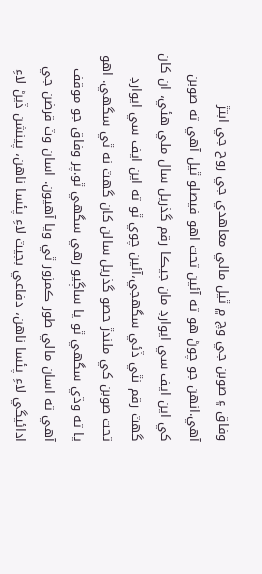وفاق ۽ صوبن جي وچ ۾ ٿيل مالي معاهدي جي روح جي ابتڙ آهي.انهن جو چوڻ هو ته آئين تحت اهو فيصلو ٿيل آهي ته صوبن کي اين ايف سي ايوارڊ مان جيڪا رقم گذريل سال ملي هئي، ان کان گهٽ رقم نٿي ڏئي سگهجي،آئين چوي ٿو ته اين ايف سي ايوارڊ تحت صوبن کي ملندڙ حصو گذريل سالن کان گهٽ نه ٿي سگهي. اهو يا ته وڌي سگهي ٿو يا ساڳيو رهي سگهي ٿو.پر وفاق جو موقف آهي ته اسان مالي طور ڪمزور ٿي ويا آهيون. اسان وٽ قرضن جي ادائيگي لاءِ پئسا ناهن، دفاعي بجيٽ لاءِ پئسا ناهن، پينشن ڏيڻ لاءِ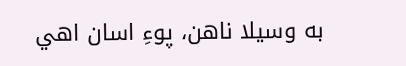به وسيلا ناهن، پوءِ اسان اهي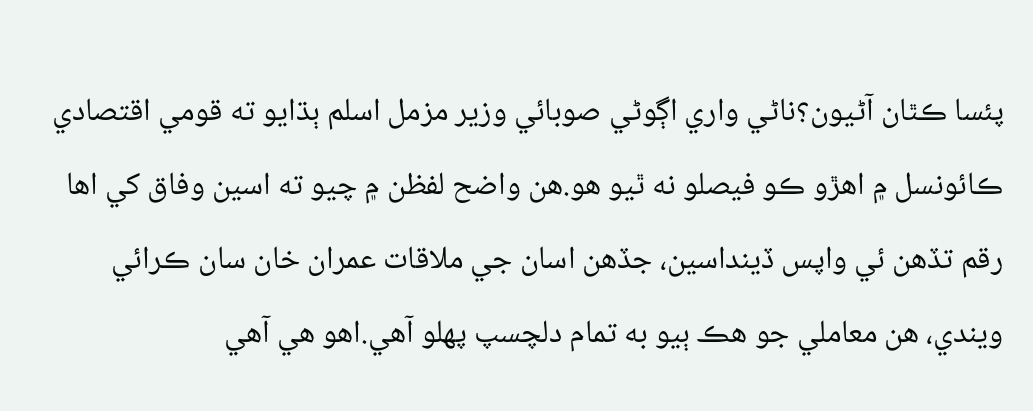پئسا ڪٿان آڻيون؟ناڻي واري اڳوڻي صوبائي وزير مزمل اسلم ٻڌايو ته قومي اقتصادي ڪائونسل ۾ اهڙو ڪو فيصلو نه ٿيو هو.هن واضح لفظن ۾ چيو ته اسين وفاق کي اها رقم تڏهن ئي واپس ڏينداسين، جڏهن اسان جي ملاقات عمران خان سان ڪرائي ويندي، هن معاملي جو هڪ ٻيو به تمام دلچسپ پهلو آهي.اهو هي آهي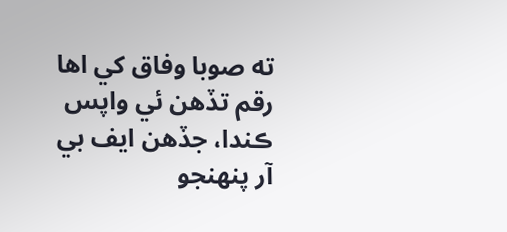ته صوبا وفاق کي اها رقم تڏهن ئي واپس ڪندا، جڏهن ايف بي آر پنهنجو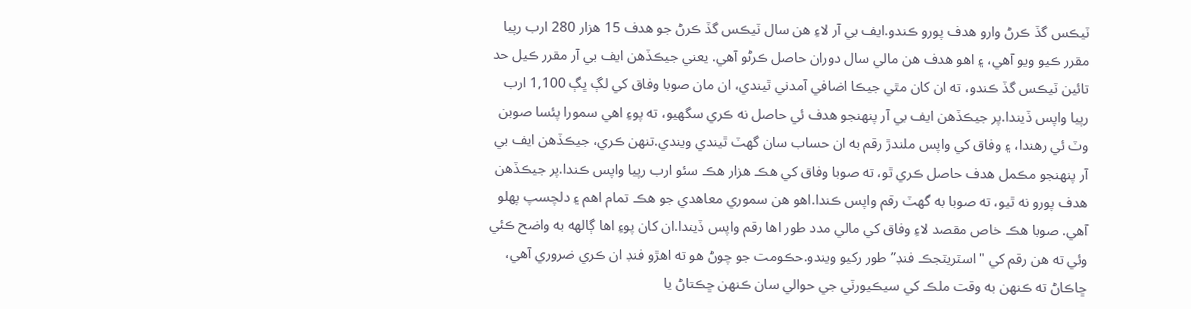ٽيڪس گڏ ڪرڻ وارو هدف پورو ڪندو.ايف بي آر لاءِ هن سال ٽيڪس گڏ ڪرڻ جو هدف 15 هزار 280 ارب رپيا مقرر ڪيو ويو آهي، ۽ اهو هدف هن مالي سال دوران حاصل ڪرڻو آهي. يعني جيڪڏهن ايف بي آر مقرر ڪيل حد تائين ٽيڪس گڏ ڪندو، ته ان کان مٿي جيڪا اضافي آمدني ٿيندي، ان مان صوبا وفاق کي لڳ ڀڳ 1,100 ارب رپيا واپس ڏيندا.پر جيڪڏهن ايف بي آر پنهنجو هدف ئي حاصل نه ڪري سگهيو، ته پوءِ اهي سمورا پئسا صوبن وٽ ئي رهندا، ۽ وفاق کي واپس ملندڙ رقم به ان حساب سان گهٽ ٿيندي ويندي.تنهن ڪري، جيڪڏهن ايف بي آر پنهنجو مڪمل هدف حاصل ڪري ٿو، ته صوبا وفاق کي هڪ هزار هڪ سئو ارب رپيا واپس ڪندا.پر جيڪڏهن هدف پورو نه ٿيو، ته صوبا به گهٽ رقم واپس ڪندا.اهو هن سموري معاهدي جو هڪ تمام اهم ۽ دلچسپ پهلو آهي. صوبا هڪ خاص مقصد لاءِ وفاق کي مالي مدد طور اها رقم واپس ڏيندا.ان کان پوءِ اها ڳالهه به واضح ڪئي وئي ته هن رقم کي "اسٽريٽجڪ فنڊ” طور رکيو ويندو.حڪومت جو چوڻ هو ته اهڙو فنڊ ان ڪري ضروري آهي، ڇاڪاڻ ته ڪنهن به وقت ملڪ کي سيڪيورٽي جي حوالي سان ڪنهن ڇڪتاڻ يا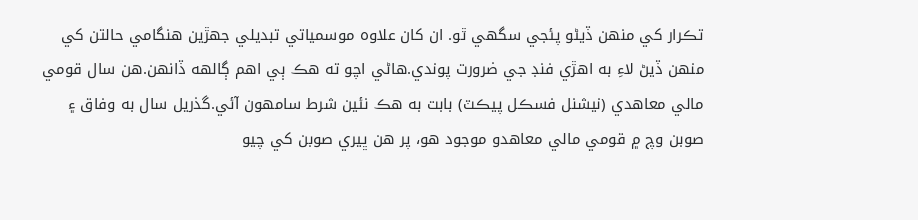تڪرار کي منهن ڏيڻو پئجي سگهي ٿو. ان کان علاوه موسمياتي تبديلي جهڙين هنگامي حالتن کي منهن ڏيڻ لاءِ به اهڙي فنڊ جي ضرورت پوندي.هاڻي اچو ته هڪ ٻي اهم ڳالهه ڏانهن.هن سال قومي مالي معاهدي (نيشنل فسڪل پيڪٽ) بابت به هڪ نئين شرط سامهون آئي.گذريل سال به وفاق ۽ صوبن وچ ۾ قومي مالي معاهدو موجود هو، پر هن ڀيري صوبن کي چيو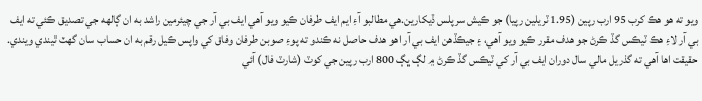ويو ته هو هڪ کرب 95 ارب رپين (1.95 ٽريلين رپيا) جو ڪيش سرپلس ڏيکارين.هي مطالبو آءِ ايم ايف طرفان ڪيو ويو آهي ايف بي آر جي چيئرمين راشد به ان ڳالهه جي تصديق ڪئي ته ايف بي آر لاءِ هڪ ٽيڪس گڏ ڪرڻ جو هدف مقرر ڪيو ويو آهي، ۽ جيڪڏهن ايف بي آر اهو هدف حاصل نه ڪندو ته پوءِ صوبن طرفان وفاق کي واپس ڪيل رقم به ان حساب سان گهٽ ٿيندي ويندي. حقيقت اها آهي ته گذريل مالي سال دوران ايف بي آر کي ٽيڪس گڏ ڪرڻ ۾ لڳ ڀڳ 800 ارب رپين جي کوٽ (شارٽ فال) آئي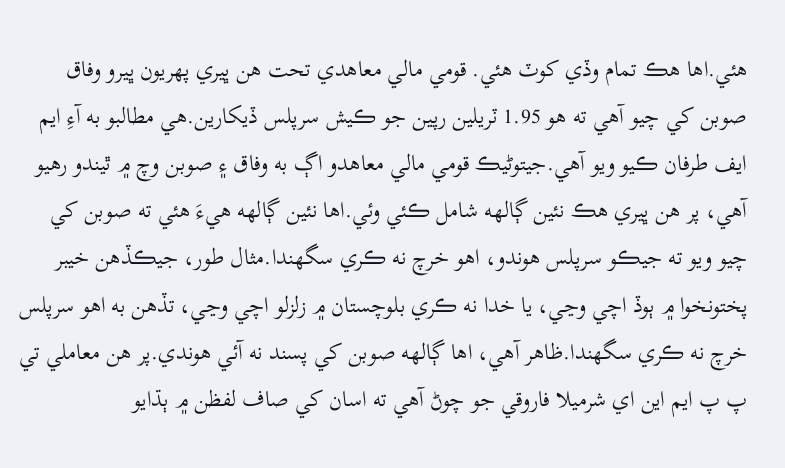هئي.اها هڪ تمام وڏي کوٽ هئي. قومي مالي معاهدي تحت هن ڀيري پهريون ڀيرو وفاق صوبن کي چيو آهي ته هو 1.95 ٽريلين رپين جو ڪيش سرپلس ڏيکارين.هي مطالبو به آءِ ايم ايف طرفان ڪيو ويو آهي.جيتوڻيڪ قومي مالي معاهدو اڳ به وفاق ۽ صوبن وچ ۾ ٿيندو رهيو آهي، پر هن ڀيري هڪ نئين ڳالهه شامل ڪئي وئي.اها نئين ڳالهه هيءَ هئي ته صوبن کي چيو ويو ته جيڪو سرپلس هوندو، اهو خرچ نه ڪري سگهندا.مثال طور، جيڪڏهن خيبر پختونخوا ۾ ٻوڏ اچي وڃي، يا خدا نه ڪري بلوچستان ۾ زلزلو اچي وڃي، تڏهن به اهو سرپلس خرچ نه ڪري سگهندا.ظاهر آهي، اها ڳالهه صوبن کي پسند نه آئي هوندي.پر هن معاملي تي پ پ ايم اين اي شرميلا فاروقي جو چوڻ آهي ته اسان کي صاف لفظن ۾ ٻڌايو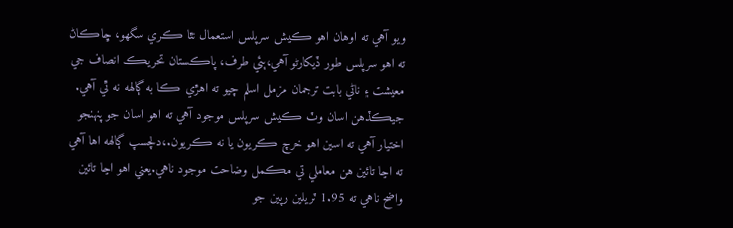ويو آهي ته اوهان اهو ڪيش سرپلس استعمال نٿا ڪري سگهو، ڇاڪاڻ ته اهو سرپلس طور ڏيکارڻو آهي،ٻئي طرف، پاڪستان تحريڪ انصاف جي معيشت ۽ ناڻي بابت ترجمان مزمل اسلم چيو ته اهڙي ڪا به ڳالهه نه ٿي آهي. جيڪڏهن اسان وٽ ڪيش سرپلس موجود آهي ته اهو اسان جو پنهنجو اختيار آهي ته اسين اهو خرچ ڪريون يا نه ڪريون.،دلچسپ ڳالهه اها آهي ته اڃا تائين هن معاملي تي مڪمل وضاحت موجود ناهي.يعني اهو اڃا تائين واضح ناهي ته 1.95 ٽريلين رپين جو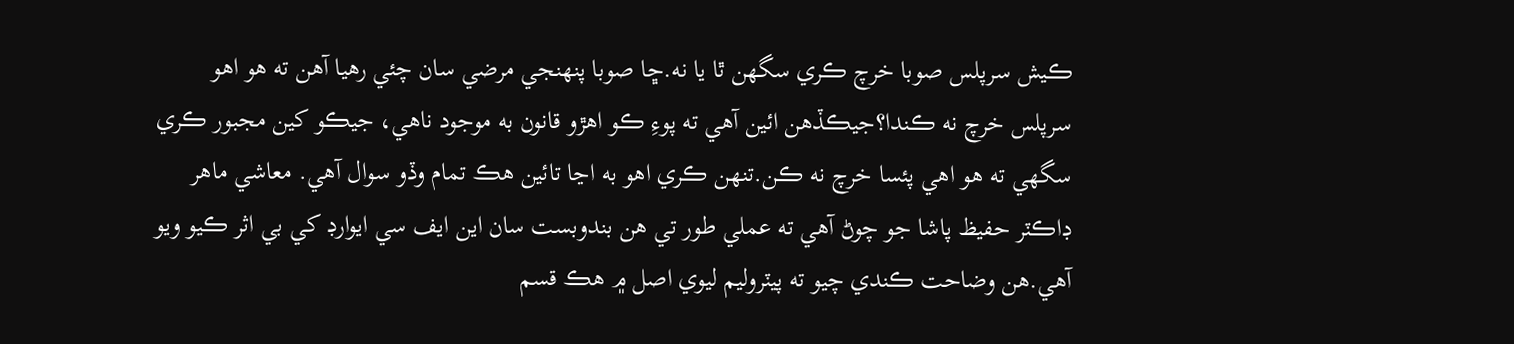ڪيش سرپلس صوبا خرچ ڪري سگهن ٿا يا نه.ڇا صوبا پنهنجي مرضي سان چئي رهيا آهن ته هو اهو سرپلس خرچ نه ڪندا؟جيڪڏهن ائين آهي ته پوءِ ڪو اهڙو قانون به موجود ناهي، جيڪو کين مجبور ڪري سگهي ته هو اهي پئسا خرچ نه ڪن.تنهن ڪري اهو به اڃا تائين هڪ تمام وڏو سوال آهي. معاشي ماهر ڊاڪٽر حفيظ پاشا جو چوڻ آهي ته عملي طور تي هن بندوبست سان اين ايف سي ايوارڊ کي بي اثر ڪيو ويو آهي.هن وضاحت ڪندي چيو ته پيٽروليم ليوي اصل ۾ هڪ قسم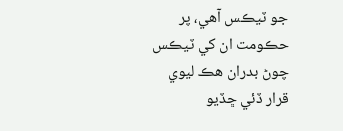جو ٽيڪس آهي، پر حڪومت ان کي ٽيڪس چوڻ بدران هڪ ليوي قرار ڏئي ڇڏيو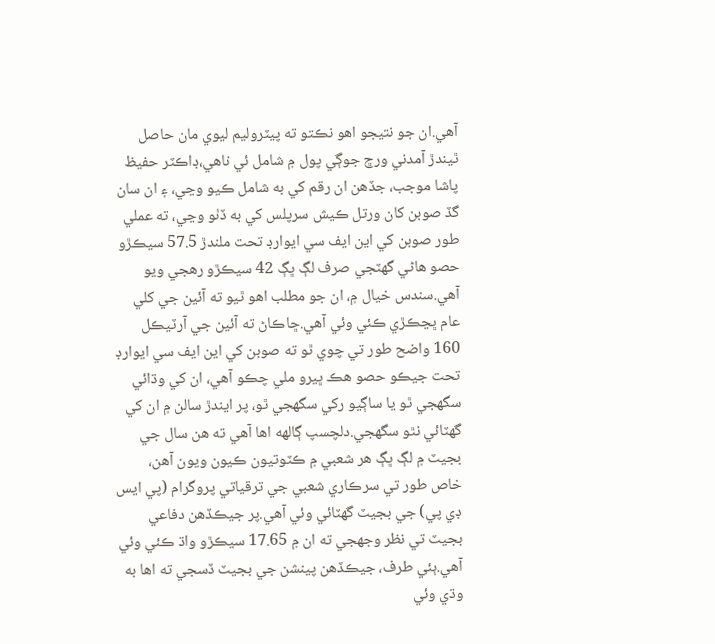آهي.ان جو نتيجو اهو نڪتو ته پيٽروليم ليوي مان حاصل ٿيندڙ آمدني ورڇ جوڳي پول ۾ شامل ئي ناهي،ڊاڪٽر حفيظ پاشا موجب، جڏهن ان رقم کي به شامل ڪيو وڃي، ۽ ان سان گڏ صوبن کان ورتل ڪيش سرپلس کي به ڏٺو وڃي، ته عملي طور صوبن کي اين ايف سي ايوارڊ تحت ملندڙ 57.5 سيڪڙو حصو هاڻي گهٽجي صرف لڳ ڀڳ 42 سيڪڙو رهجي ويو آهي.سندس خيال ۾، ان جو مطلب اهو ٿيو ته آئين جي کلي عام ڀڃڪڙي ڪئي وئي آهي.ڇاڪاڻ ته آئين جي آرٽيڪل 160 واضح طور تي چوي ٿو ته صوبن کي اين ايف سي ايوارڊ تحت جيڪو حصو هڪ ڀيرو ملي چڪو آهي، ان کي وڌائي سگهجي ٿو يا ساڳيو رکي سگهجي ٿو، پر ايندڙ سالن ۾ ان کي گهٽائي نٿو سگهجي.دلچسپ ڳالهه اها آهي ته هن سال جي بجيٽ ۾ لڳ ڀڳ هر شعبي ۾ ڪٽوتيون ڪيون ويون آهن، خاص طور تي سرڪاري شعبي جي ترقياتي پروگرام (پي ايس ڊي پي) جي بجيٽ گهٽائي وئي آهي.پر جيڪڏهن دفاعي بجيٽ تي نظر وجهجي ته ان ۾ 17.65 سيڪڙو واڌ ڪئي وئي آهي.ٻئي طرف، جيڪڏهن پينشن جي بجيٽ ڏسجي ته اها به وڌي وئي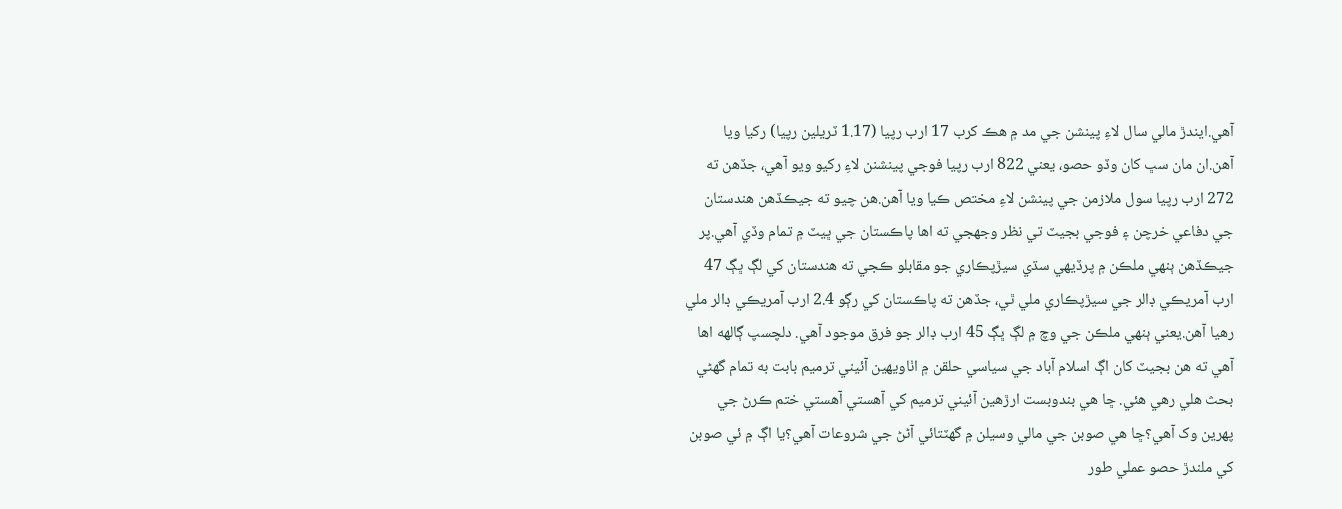آهي.ايندڙ مالي سال لاءِ پينشن جي مد ۾ هڪ کرب 17 ارب رپيا (1.17 ٽريلين رپيا) رکيا ويا آهن.ان مان سڀ کان وڏو حصو، يعني 822 ارب رپيا فوجي پينشنن لاءِ رکيو ويو آهي، جڏهن ته 272 ارب رپيا سول ملازمن جي پينشن لاءِ مختص ڪيا ويا آهن.هن چيو ته جيڪڏهن هندستان جي دفاعي خرچن ۽ فوجي بجيٽ تي نظر وجهجي ته اها پاڪستان جي ڀيٽ ۾ تمام وڏي آهي.پر جيڪڏهن ٻنهي ملڪن ۾ پرڏيهي سڌي سيڙپڪاري جو مقابلو ڪجي ته هندستان کي لڳ ڀڳ 47 ارب آمريڪي ڊالر جي سيڙپڪاري ملي ٿي، جڏهن ته پاڪستان کي رڳو 2.4 ارب آمريڪي ڊالر ملي رهيا آهن.يعني ٻنهي ملڪن جي وچ ۾ لڳ ڀڳ 45 ارب ڊالر جو فرق موجود آهي. دلچسپ ڳالهه اها آهي ته هن بجيٽ کان اڳ اسلام آباد جي سياسي حلقن ۾ اٺاويهين آئيني ترميم بابت به تمام گهڻي بحث هلي رهي هئي. ڇا هي بندوبست ارڙهين آئيني ترميم کي آهستي آهستي ختم ڪرڻ جي پهرين وک آهي؟ڇا هي صوبن جي مالي وسيلن ۾ گهٽتائي آڻڻ جي شروعات آهي؟يا اڳ ۾ ئي صوبن کي ملندڙ حصو عملي طور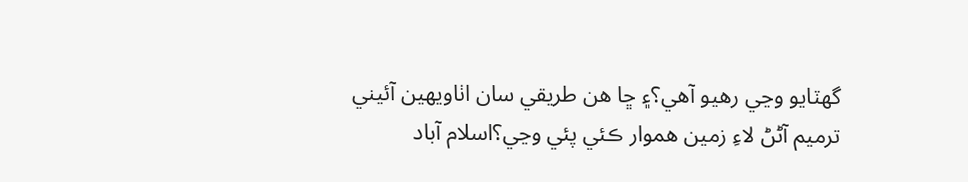گهٽايو وڃي رهيو آهي؟۽ ڇا هن طريقي سان اٺاويهين آئيني ترميم آڻڻ لاءِ زمين هموار ڪئي پئي وڃي؟اسلام آباد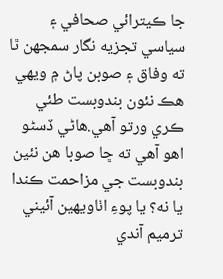جا ڪيترائي صحافي ۽ سياسي تجزيه نگار سمجهن ٿا ته وفاق ۽ صوبن پاڻ ۾ ويهي هڪ نئون بندوبست طئي ڪري ورتو آهي.هاڻي ڏسڻو اهو آهي ته ڇا صوبا هن نئين بندوبست جي مزاحمت ڪندا يا نه؟ يا پوءِ اٺاويهين آئيني ترميم آندي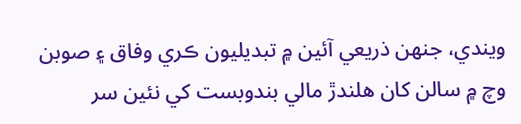ويندي، جنهن ذريعي آئين ۾ تبديليون ڪري وفاق ۽ صوبن وچ ۾ سالن کان هلندڙ مالي بندوبست کي نئين سر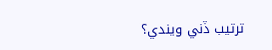ترتيب ڏني ويندي؟